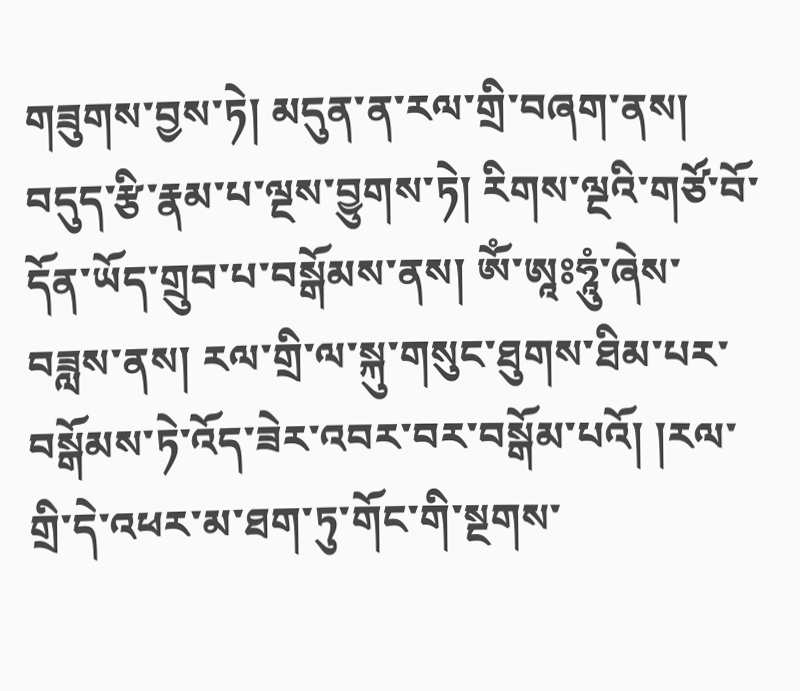གཟུགས་བྱས་ཏེ། མདུན་ན་རལ་གྲི་བཞག་ནས། བདུད་རྩི་རྣམ་པ་ལྔས་བྱུགས་ཏེ། རིགས་ལྔའི་གཙོ་བོ་དོན་ཡོད་གྲུབ་པ་བསྒོམས་ནས། ཨོཾ་ཨཱཿཧཱུཾ་ཞེས་བཟླས་ནས། རལ་གྲི་ལ་སྐུ་གསུང་ཐུགས་ཐིམ་པར་བསྒོམས་ཏེ་འོད་ཟེར་འབར་བར་བསྒོམ་པའོ། །རལ་གྲི་དེ་འཕར་མ་ཐག་ཏུ་གོང་གི་སྔགས་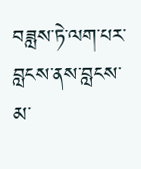བཟླས་ཏེ་ལག་པར་བླངས་ནས་བླངས་མ་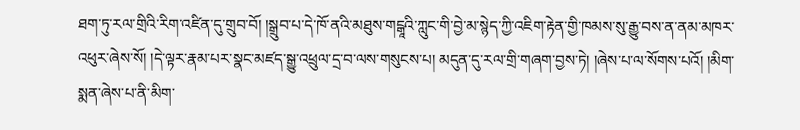ཐག་ཏུ་རལ་གྲིའི་རིག་འཛིན་དུ་གྲུབ་བོ། །སྒྲུབ་པ་དེ་ཁོ་ནའི་མཐུས་གངྒཱའི་ཀླུང་གི་བྱེ་མ་སྙེད་ཀྱི་འཇིག་རྟེན་གྱི་ཁམས་སུ་རྒྱུ་བས་ན་ནམ་མཁར་འཕུར་ཞེས་སོ། །དེ་ལྟར་རྣམ་པར་སྣང་མཛད་སྒྱུ་འཕྲུལ་དྲ་བ་ལས་གསུངས་པ། མདུན་དུ་རལ་གྲི་གཞག་བྱས་ཏེ། །ཞེས་པ་ལ་སོགས་པའོ། །མིག་སྨན་ཞེས་པ་ནི་མིག་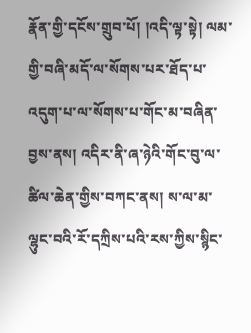རྣོན་གྱི་དངོས་གྲུབ་པོ། །འདི་ལྟ་སྟེ། ལམ་གྱི་བཞི་མདོ་ལ་སོགས་པར་ཐོད་པ་འདུག་པ་ལ་སོགས་པ་གོང་མ་བཞིན་བྱས་ནས། འདིར་ནི་ཞ་ཉེའི་གོང་བུ་ལ་ཚིལ་ཆེན་གྱིས་བཀང་ནས། ས་ལ་མ་ལྷུང་བའི་རོ་དཀྲིས་པའི་རས་ཀྱིས་སྙིང་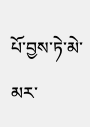པོ་བྱས་ཏེ་མེ་མར་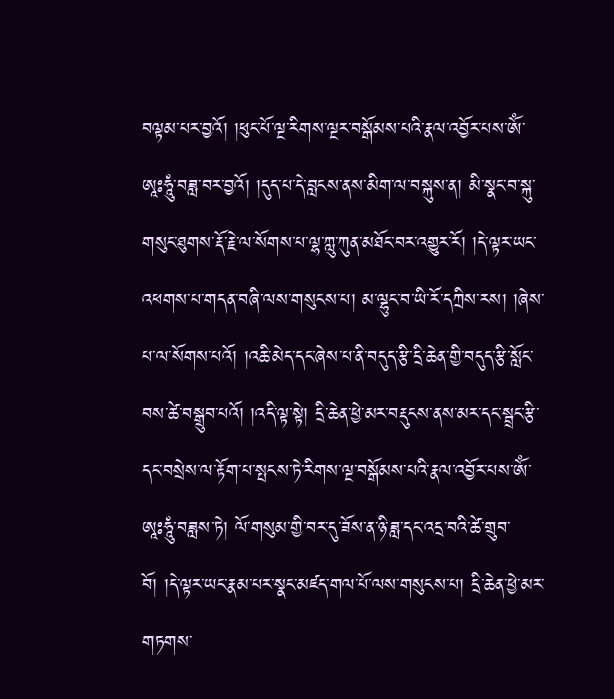བལྟམ་པར་བྱའོ། །ཕུང་པོ་ལྔ་རིགས་ལྔར་བསྒོམས་པའི་རྣལ་འབྱོར་པས་ཨོཾ་ཨཱཿཧཱུཾ་བཟླ་བར་བྱའོ། །དུད་པ་དེ་བླངས་ནས་མིག་ལ་བསྐུས་ན། མི་སྣང་བ་སྐུ་གསུང་ཐུགས་རྡོ་རྗེ་ལ་སོགས་པ་ལྷ་ཀླུ་ཀུན་མཐོང་བར་འགྱུར་རོ། །དེ་ལྟར་ཡང་འཕགས་པ་གདན་བཞི་ལས་གསུངས་པ། མ་ལྷུང་བ་ཡི་རོ་དཀྲིས་རས། །ཞེས་པ་ལ་སོགས་པའོ། །འཆི་མེད་དང་ཞེས་པ་ནི་བདུད་རྩི་དྲི་ཆེན་གྱི་བདུད་རྩི་སློང་བས་ཚེ་བསྒྲུབ་པའོ། །འདི་ལྟ་སྟེ། དྲི་ཆེན་ཕྱེ་མར་བརྡུངས་ནས་མར་དང་སྦྲང་རྩི་དང་བསྲེས་ལ་རྟོག་པ་སྤངས་ཏེ་རིགས་ལྔ་བསྒོམས་པའི་རྣལ་འབྱོར་པས་ཨོཾ་ཨཱཿཧཱུཾ་བཟླས་ཏེ། ལོ་གསུམ་གྱི་བར་དུ་ཟོས་ན་ཉི་ཟླ་དང་འདྲ་བའི་ཚེ་གྲུབ་བོ། །དེ་ལྟར་ཡང་རྣམ་པར་སྣང་མཛད་གལ་པོ་ལས་གསུངས་པ། དྲི་ཆེན་ཕྱེ་མར་གཏགས་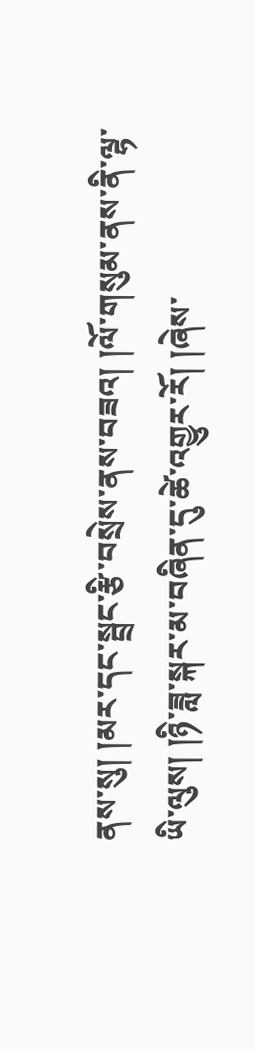ནས་སུ། །མར་དང་སྦྲང་རྩི་བསྲེས་ནས་བཟའ། །ལོ་གསུམ་ནས་ནི་ལྷ་ཡི་ལུས། །ཉི་ཟླ་སྐར་མ་བཞིན་དུ་ཚེ་འགྱུར་རོ། །ཞེས་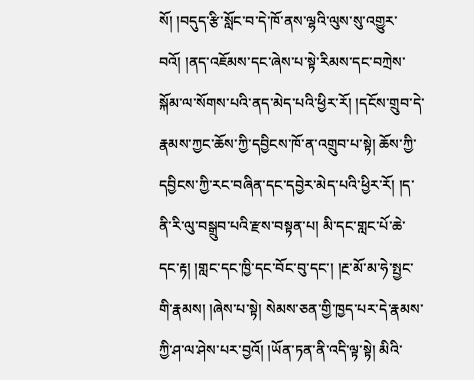སོ། །བདུད་རྩི་སློང་བ་དེ་ཁོ་ནས་ལྷའི་ལུས་སུ་འགྱུར་བའོ། །ནད་འཇོམས་དང་ཞེས་པ་སྟེ་རིམས་དང་བཀྲེས་སྐོམ་ལ་སོགས་པའི་ནད་མེད་པའི་ཕྱིར་རོ། །དངོས་གྲུབ་དེ་རྣམས་ཀྱང་ཆོས་ཀྱི་དབྱིངས་ཁོ་ན་འགྲུབ་པ་སྟེ། ཆོས་ཀྱི་དབྱིངས་ཀྱི་རང་བཞིན་དང་དབྱེར་མེད་པའི་ཕྱིར་རོ། །ད་ནི་རི་ལུ་བསྒྲུབ་པའི་རྫས་བསྟན་པ། མི་དང་གླང་པོ་ཆེ་དང་རྟ། །གླང་དང་ཁྱི་དང་བོང་བུ་དང་། །རྔ་མོ་མ་ཧེ་སྤྱང་གི་རྣམས། །ཞེས་པ་སྟེ། སེམས་ཅན་གྱི་ཁྱད་པར་དེ་རྣམས་ཀྱི་ཤ་ལ་ཤེས་པར་བྱའོ། །ཡོན་ཏན་ནི་འདི་ལྟ་སྟེ། མིའི་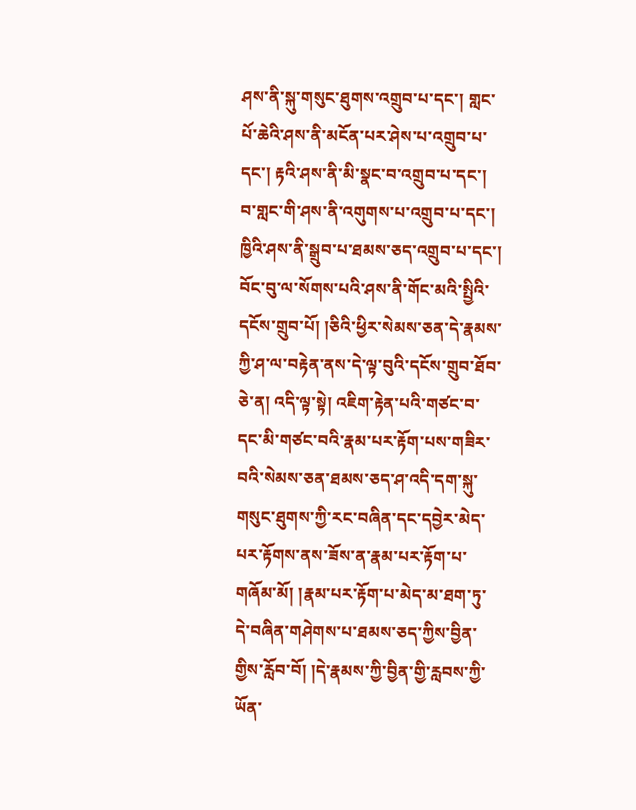ཤས་ནི་སྐུ་གསུང་ཐུགས་འགྲུབ་པ་དང་། གླང་པོ་ཆེའི་ཤས་ནི་མངོན་པར་ཤེས་པ་འགྲུབ་པ་དང་། རྟའི་ཤས་ནི་མི་སྣང་བ་འགྲུབ་པ་དང་། བ་གླང་གི་ཤས་ནི་འགུགས་པ་འགྲུབ་པ་དང་། ཁྱིའི་ཤས་ནི་སྒྲུབ་པ་ཐམས་ཅད་འགྲུབ་པ་དང་། བོང་བུ་ལ་སོགས་པའི་ཤས་ནི་གོང་མའི་སྤྱིའི་དངོས་གྲུབ་པོ། །ཅིའི་ཕྱིར་སེམས་ཅན་དེ་རྣམས་ཀྱི་ཤ་ལ་བརྟེན་ནས་དེ་ལྟ་བུའི་དངོས་གྲུབ་ཐོབ་ཅེ་ན། འདི་ལྟ་སྟེ། འཇིག་རྟེན་པའི་གཙང་བ་དང་མི་གཙང་བའི་རྣམ་པར་རྟོག་པས་གཟིར་བའི་སེམས་ཅན་ཐམས་ཅད་ཤ་འདི་དག་སྐུ་གསུང་ཐུགས་ཀྱི་རང་བཞིན་དང་དབྱེར་མེད་པར་རྟོགས་ནས་ཟོས་ན་རྣམ་པར་རྟོག་པ་གཞོམ་མོ། །རྣམ་པར་རྟོག་པ་མེད་མ་ཐག་ཏུ་དེ་བཞིན་གཤེགས་པ་ཐམས་ཅད་ཀྱིས་བྱིན་གྱིས་རློབ་བོ། །དེ་རྣམས་ཀྱི་བྱིན་གྱི་རླབས་ཀྱི་ཡོན་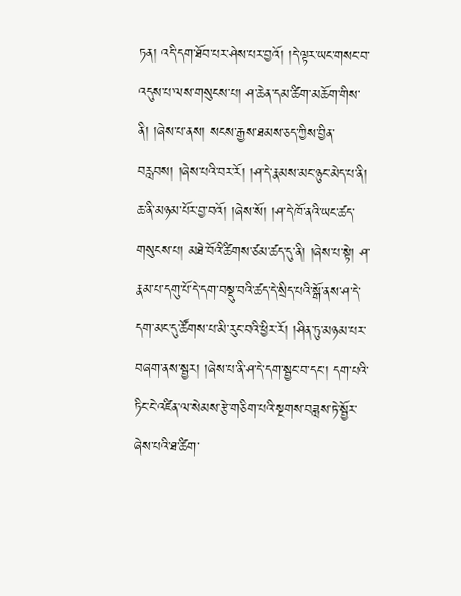ཏན། འདི་དག་ཐོབ་པར་ཤེས་པར་བྱའོ། །དེ་ལྟར་ཡང་གསང་བ་འདུས་པ་ལས་གསུངས་པ། ཤ་ཆེན་དམ་ཚིག་མཆོག་གིས་ནི། །ཞེས་པ་ནས། སངས་རྒྱས་ཐམས་ཅད་ཀྱིས་བྱིན་བརླབས། །ཞེས་པའི་བར་རོ། །ཤ་དེ་རྣམས་མང་ཉུང་མེད་པ་ནི། ཆ་ནི་མཉམ་པོར་བྱ་བའོ། །ཞེས་སོ། །ཤ་དེ་ཁོ་ནའི་ཡང་ཚད་གསུངས་པ། མཐེ་བོའི་ཚིགས་ཙམ་ཚད་དུ་ནི། །ཞེས་པ་སྟེ། ཤ་རྣམ་པ་དགུ་པོ་དེ་དག་བསྡུ་བའི་ཚད་དེ་སྲིད་པའི་སྒོ་ནས་ཤ་དེ་དག་མང་དུ་ཚོགས་པ་མི་རུང་བའི་ཕྱིར་རོ། །ཤིན་ཏུ་མཉམ་པར་བཞག་ནས་སྦྱར། །ཞེས་པ་ནི་ཤ་དེ་དག་སྦྱང་བ་དང་། དག་པའི་ཏིང་ངེ་འཛིན་ལ་སེམས་རྩེ་གཅིག་པའི་སྔགས་བཟླས་ཏེ་སྦྱོར་ཞེས་པའི་ཐ་ཚིག་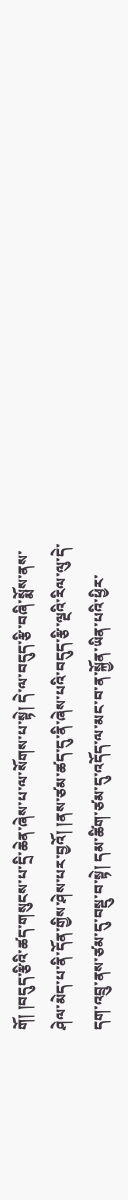གོ། །བདུད་རྩིའི་ཚད་གསུངས་པ་དྲི་ཆེན་ཞེས་པ་ལ་སོགས་པ་སྟེ། དེ་ལ་བདུད་རྩི་བཞི་སྨོས་ནས་ཤེལ་མེད་པ་ནི་དོན་གྱིས་ཤེས་པར་བྱའོ། །ནས་ཙམ་ཚད་དུ་ནི་ཞེས་པའི་བདུད་རྩི་ལྔའི་རིལ་ལུ་དེ་དག་འབྲུ་ནས་ཙམ་དུ་བསྡུ་བ་སྟེ། དམ་ཚིག་ཙམ་དུ་འདོད་ལ་མང་བ་ན་སྐྱོན་ཡིན་པའི་ཕྱིར་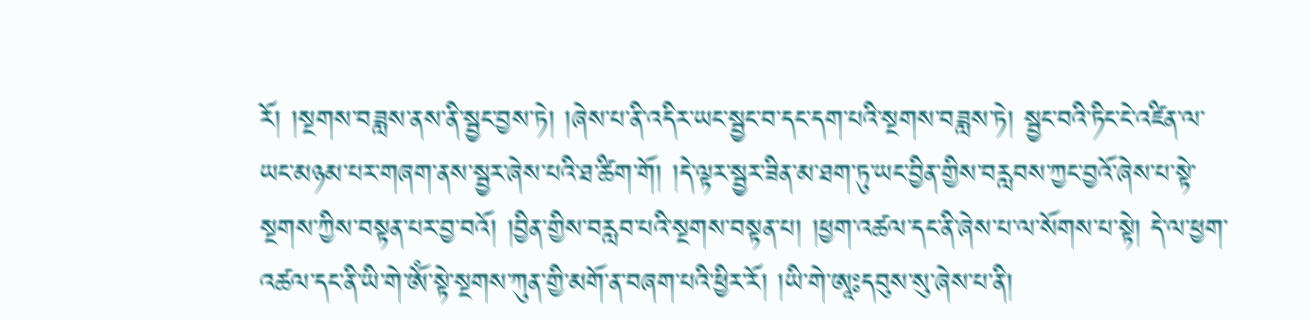རོ། །སྔགས་བཟླས་ནས་ནི་སྦྱང་བྱས་ཏེ། །ཞེས་པ་ནི་འདིར་ཡང་སྦྱང་བ་དང་དག་པའི་སྔགས་བཟླས་ཏེ། སྦྱང་བའི་ཏིང་ངེ་འཛིན་ལ་ཡང་མཉམ་པར་གཞག་ནས་སྦྱར་ཞེས་པའི་ཐ་ཚིག་གོ། །དེ་ལྟར་སྦྱར་ཟིན་མ་ཐག་ཏུ་ཡང་བྱིན་གྱིས་བརླབས་ཀྱང་བྱའོ་ཞེས་པ་སྟེ་སྔགས་ཀྱིས་བསྟན་པར་བྱ་བའོ། །བྱིན་གྱིས་བརླབ་པའི་སྔགས་བསྟན་པ། །ཕྱག་འཚལ་དང་ནི་ཞེས་པ་ལ་སོགས་པ་སྟེ། དེ་ལ་ཕྱག་འཚལ་དང་ནི་ཡི་གེ་ཨོཾ་སྟེ་སྔགས་ཀུན་གྱི་མགོ་ན་བཞག་པའི་ཕྱིར་རོ། །ཡི་གེ་ཨཱཿདབུས་སུ་ཞེས་པ་ནི།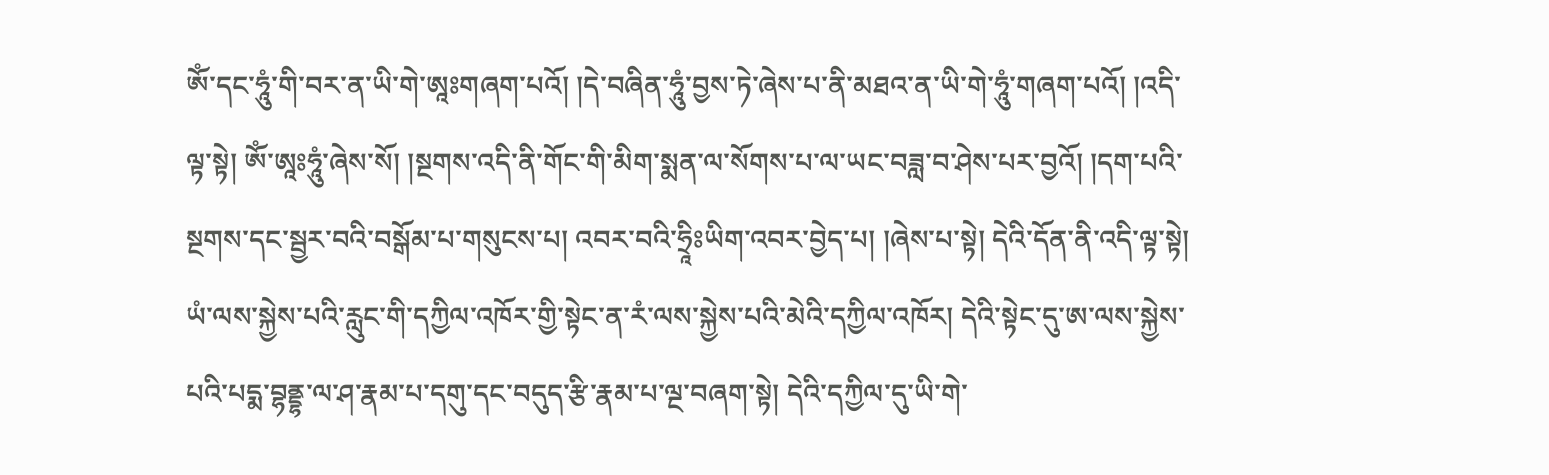ཨོཾ་དང་ཧཱུཾ་གི་བར་ན་ཡི་གེ་ཨཱཿགཞག་པའོ། །དེ་བཞིན་ཧཱུཾ་བྱས་ཏེ་ཞེས་པ་ནི་མཐའ་ན་ཡི་གེ་ཧཱུཾ་གཞག་པའོ། །འདི་ལྟ་སྟེ། ཨོཾ་ཨཱཿཧཱུཾ་ཞེས་སོ། །སྔགས་འདི་ནི་གོང་གི་མིག་སྨན་ལ་སོགས་པ་ལ་ཡང་བཟླ་བ་ཤེས་པར་བྱའོ། །དག་པའི་སྔགས་དང་སྦྱར་བའི་བསྒོམ་པ་གསུངས་པ། འབར་བའི་ཧྲཱིཿཡིག་འབར་བྱེད་པ། །ཞེས་པ་སྟེ། དེའི་དོན་ནི་འདི་ལྟ་སྟེ། ཡཾ་ལས་སྐྱེས་པའི་རླུང་གི་དཀྱིལ་འཁོར་གྱི་སྟེང་ན་རཾ་ལས་སྐྱེས་པའི་མེའི་དཀྱིལ་འཁོར། དེའི་སྟེང་དུ་ཨ་ལས་སྐྱེས་པའི་པདྨ་བྷནྡྷ་ལ་ཤ་རྣམ་པ་དགུ་དང་བདུད་རྩི་རྣམ་པ་ལྔ་བཞག་སྟེ། དེའི་དཀྱིལ་དུ་ཡི་གེ་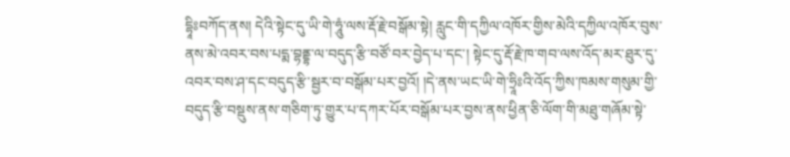དྷཱིཿབཀོད་ནས། དེའི་སྟེང་དུ་ཡི་གེ་ཧཱུཾ་ལས་རྡོ་རྗེ་བསྒོམ་སྟེ། རླུང་གི་དཀྱིལ་འཁོར་གྱིས་མེའི་དཀྱིལ་འཁོར་བུས་ནས་མེ་འབར་བས་པདྨ་བྷནྡྷ་ལ་བདུད་རྩི་བཙོ་བར་བྱེད་པ་དང་། སྟེང་དུ་རྡོ་རྗེ་ཁ་གབ་ལས་འོད་མར་ཐུར་དུ་འབར་བས་ཤ་དང་བདུད་རྩི་སྦྱར་བ་བསྒོམ་པར་བྱའོ། །དེ་ནས་ཡང་ཡི་གེ་ཧྲཱིཿའི་འོད་ཀྱིས་ཁམས་གསུམ་གྱི་བདུད་རྩི་བསྡུས་ནས་གཅིག་ཏུ་གྱུར་པ་དཀར་པོར་བསྒོམ་པར་བྱས་ནས་ཕྱིན་ཅི་ལོག་གི་མཐུ་གཞོམ་སྟེ་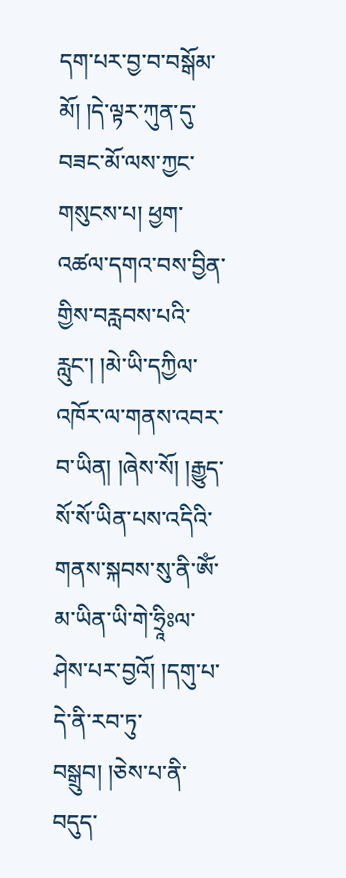དག་པར་བྱ་བ་བསྒོམ་མོ། །དེ་ལྟར་ཀུན་དུ་བཟང་མོ་ལས་ཀྱང་གསུངས་པ། ཕྱག་འཚལ་དགའ་བས་བྱིན་གྱིས་བརླབས་པའི་རླུང་། །མེ་ཡི་དཀྱིལ་འཁོར་ལ་གནས་འབར་བ་ཡིན། །ཞེས་སོ། །རྒྱུད་སོ་སོ་ཡིན་པས་འདིའི་གནས་སྐབས་སུ་ནི་ཨོཾ་མ་ཡིན་ཡི་གེ་ཧྲཱིཿལ་ཤེས་པར་བྱའོ། །དགུ་པ་དེ་ནི་རབ་ཏུ་བསྒྲུབ། །ཅེས་པ་ནི་བདུད་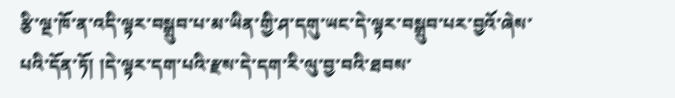རྩི་ལྔ་ཁོ་ན་འདི་ལྟར་བསྒྲུབ་པ་མ་ཡིན་གྱི་ཤ་དགུ་ཡང་དེ་ལྟར་བསྒྲུབ་པར་བྱའོ་ཞེས་པའི་དོན་ཏོ། །དེ་ལྟར་དག་པའི་རྫས་དེ་དག་རི་ལུ་བྱ་བའི་ཐབས་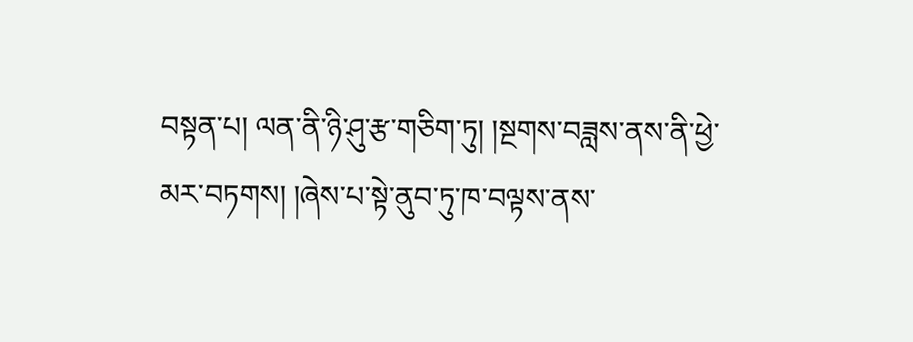བསྟན་པ། ལན་ནི་ཉི་ཤུ་རྩ་གཅིག་ཏུ། །སྔགས་བཟླས་ནས་ནི་ཕྱེ་མར་བཏགས། །ཞེས་པ་སྟེ་ནུབ་ཏུ་ཁ་བལྟས་ནས་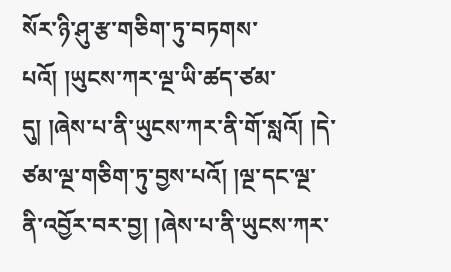སོར་ཉི་ཤུ་རྩ་གཅིག་ཏུ་བཏགས་པའོ། །ཡུངས་ཀར་ལྔ་ཡི་ཚད་ཙམ་དུ། །ཞེས་པ་ནི་ཡུངས་ཀར་ནི་གོ་སླའོ། །དེ་ཙམ་ལྔ་གཅིག་ཏུ་བྱས་པའོ། །ལྔ་དང་ལྔ་ནི་འབྱོར་བར་བྱ། །ཞེས་པ་ནི་ཡུངས་ཀར་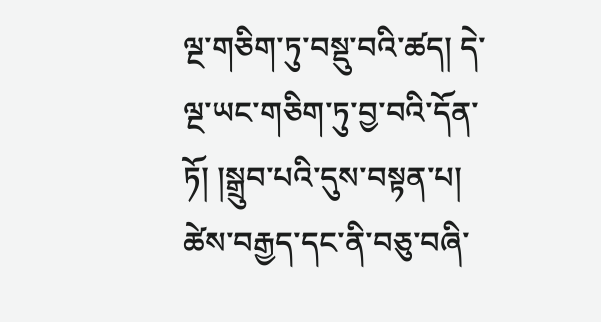ལྔ་གཅིག་ཏུ་བསྡུ་བའི་ཚད། དེ་ལྔ་ཡང་གཅིག་ཏུ་བྱ་བའི་དོན་ཏོ། །སྒྲུབ་པའི་དུས་བསྟན་པ། ཚེས་བརྒྱད་དང་ནི་བཅུ་བཞི་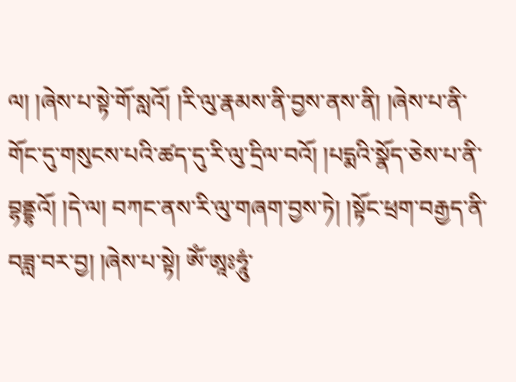ལ། །ཞེས་པ་སྟེ་གོ་སླའོ། །རི་ལུ་རྣམས་ནི་བྱས་ནས་ནི། །ཞེས་པ་ནི་གོང་དུ་གསུངས་པའི་ཚད་དུ་རི་ལུ་དྲིལ་བའོ། །པདྨའི་སྣོད་ཅེས་པ་ནི་བྷནྡྷའོ། །དེ་ལ། བཀང་ནས་རི་ལུ་གཞག་བྱས་ཏེ། །སྟོང་ཕྲག་བརྒྱད་ནི་བཟླ་བར་བྱ། །ཞེས་པ་སྟེ། ཨོཾ་ཨཱཿཧཱུཾ་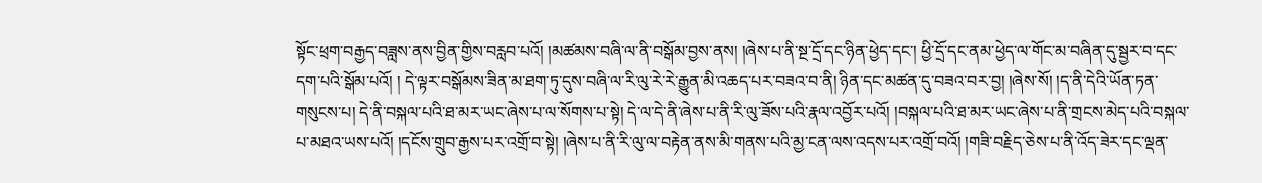སྟོང་ཕྲག་བརྒྱད་བཟླས་ནས་བྱིན་གྱིས་བརླབ་པའོ། །མཚམས་བཞི་ལ་ནི་བསྒོམ་བྱས་ནས། །ཞེས་པ་ནི་སྔ་དྲོ་དང་ཉིན་ཕྱེད་དང་། ཕྱི་དྲོ་དང་ནམ་ཕྱེད་ལ་གོང་མ་བཞིན་དུ་སྦྱར་བ་དང་དག་པའི་སྒོམ་པའོ། ། དེ་ལྟར་བསྒོམས་ཟིན་མ་ཐག་ཏུ་དུས་བཞི་ལ་རི་ལུ་རེ་རེ་རྒྱུན་མི་འཆད་པར་བཟའ་བ་ནི། ཉིན་དང་མཚན་དུ་བཟའ་བར་བྱ། །ཞེས་སོ། །ད་ནི་དེའི་ཡོན་ཏན་གསུངས་པ། དེ་ནི་བསྐལ་པའི་ཐ་མར་ཡང་ཞེས་པ་ལ་སོགས་པ་སྟེ། དེ་ལ་དེ་ནི་ཞེས་པ་ནི་རི་ལུ་ཟོས་པའི་རྣལ་འབྱོར་པའོ། །བསྐལ་པའི་ཐ་མར་ཡང་ཞེས་པ་ནི་གྲངས་མེད་པའི་བསྐལ་པ་མཐའ་ཡས་པའོ། །དངོས་གྲུབ་རྒྱས་པར་འགྲོ་བ་སྟེ། །ཞེས་པ་ནི་རི་ལུ་ལ་བརྟེན་ནས་མི་གནས་པའི་མྱ་ངན་ལས་འདས་པར་འགྲོ་བའོ། །གཟི་བརྗིད་ཅེས་པ་ནི་འོད་ཟེར་དང་ལྡན་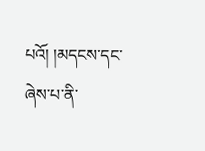པའོ། །མདངས་དང་ཞེས་པ་ནི་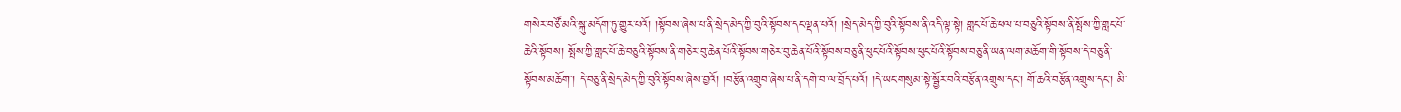གསེར་བཙོ་མའི་སྐུ་མདོག་ཏུ་གྱུར་པའོ། །སྟོབས་ཞེས་པ་ནི་སྲེད་མེད་ཀྱི་བུའི་སྟོབས་དང་ལྡན་པའོ། །སྲེད་མེད་ཀྱི་བུའི་སྟོབས་ནི་འདི་ལྟ་སྟེ། གླང་པོ་ཆེ་ཕལ་པ་བཅུའི་སྟོབས་ནི་སྤོས་ཀྱི་གླང་པོ་ཆེའི་སྟོབས། སྤོས་ཀྱི་གླང་པོ་ཆེ་བཅུའི་སྟོབས་ནི་གཅེར་བུ་ཆེན་པོའི་སྟོབས་གཅེར་བུ་ཆེན་པོའི་སྟོབས་བཅུ་ནི་ཕུང་པོའི་སྟོབས་ཕུང་པོའི་སྟོབས་བཅུ་ནི་ཡན་ལག་མཆོག་གི་སྟོབས་དེ་བཅུ་ནི་སྟོབས་མཆོག་། དེ་བཅུ་ནི་སྲེད་མེད་ཀྱི་བུའི་སྟོབས་ཞེས་བྱའོ། །བརྩོན་འགྲུབ་ཞེས་པ་ནི་དགེ་བ་ལ་བྲོད་པའོ། །དེ་ཡང་གསུམ་སྟེ་སྦྱོར་བའི་བརྩོན་འགྲུས་དང་། གོ་ཆའི་བརྩོན་འགྲུས་དང་། མི་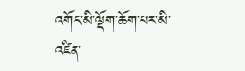འགོང་མི་ལྡོག་ཆོག་པར་མི་འཛིན་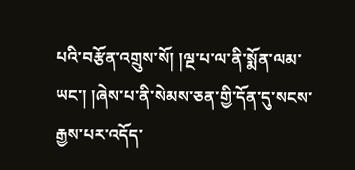པའི་བརྩོན་འགྲུས་སོ། །ལྔ་པ་ལ་ནི་སྨོན་ལམ་ཡང་། །ཞེས་པ་ནི་སེམས་ཅན་གྱི་དོན་དུ་སངས་རྒྱས་པར་འདོད་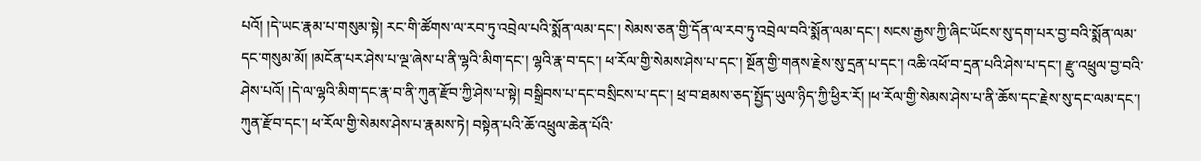པའོ། །དེ་ཡང་རྣམ་པ་གསུམ་སྟེ། རང་གི་ཚོགས་ལ་རབ་ཏུ་འབྲེལ་པའི་སྨོན་ལམ་དང་། སེམས་ཅན་གྱི་དོན་ལ་རབ་ཏུ་འབྲེལ་བའི་སྨོན་ལམ་དང་། སངས་རྒྱས་ཀྱི་ཞིང་ཡོངས་སུ་དག་པར་བྱ་བའི་སྨོན་ལམ་དང་གསུམ་མོ། །མངོན་པར་ཤེས་པ་ལྔ་ཞེས་པ་ནི་ལྷའི་མིག་དང་། ལྷའི་རྣ་བ་དང་། ཕ་རོལ་གྱི་སེམས་ཤེས་པ་དང་། སྔོན་གྱི་གནས་རྗེས་སུ་དྲན་པ་དང་། འཆི་འཕོ་བ་དྲན་པའི་ཤེས་པ་དང་། རྫུ་འཕྲུལ་བྱ་བའི་ཤེས་པའོ། །དེ་ལ་ལྷའི་མིག་དང་རྣ་བ་ནི་ཀུན་རྫོབ་ཀྱི་ཤེས་པ་སྟེ། བསྒྲིབས་པ་དང་བསྲིངས་པ་དང་། ཕྲ་བ་ཐམས་ཅད་སྤྱོད་ཡུལ་ཉིད་ཀྱི་ཕྱིར་རོ། །ཕ་རོལ་གྱི་སེམས་ཤེས་པ་ནི་ཆོས་དང་རྗེས་སུ་དང་ལམ་དང་། ཀུན་རྫོབ་དང་། ཕ་རོལ་གྱི་སེམས་ཤེས་པ་རྣམས་ཏེ། བསྟེན་པའི་ཆོ་འཕྲུལ་ཆེན་པོའི་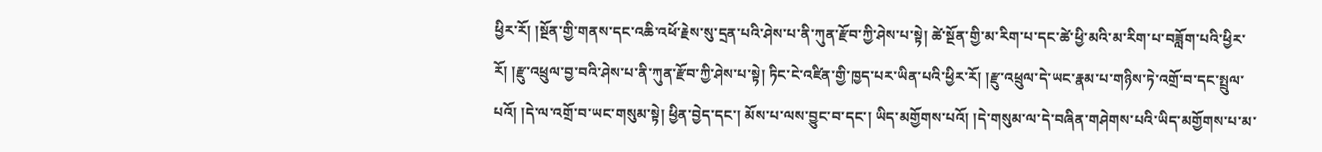ཕྱིར་རོ། །སྔོན་གྱི་གནས་དང་འཆི་འཕོ་རྗེས་སུ་དྲན་པའི་ཤེས་པ་ནི་ཀུན་རྫོབ་ཀྱི་ཤེས་པ་སྟེ། ཚེ་སྔོན་གྱི་མ་རིག་པ་དང་ཚེ་ཕྱི་མའི་མ་རིག་པ་བཟློག་པའི་ཕྱིར་རོ། །རྫུ་འཕྲུལ་བྱ་བའི་ཤེས་པ་ནི་ཀུན་རྫོབ་ཀྱི་ཤེས་པ་སྟེ། ཏིང་ངེ་འཛིན་གྱི་ཁྱད་པར་ཡིན་པའི་ཕྱིར་རོ། །རྫུ་འཕྲུལ་དེ་ཡང་རྣམ་པ་གཉིས་ཏེ་འགྲོ་བ་དང་སྤྲུལ་པའོ། །དེ་ལ་འགྲོ་བ་ཡང་གསུམ་སྟེ། ཕྱིན་བྱེད་དང་། མོས་པ་ལས་བྱུང་བ་དང་། ཡིད་མགྱོགས་པའོ། །དེ་གསུམ་ལ་དེ་བཞིན་གཤེགས་པའི་ཡིད་མགྱོགས་པ་མ་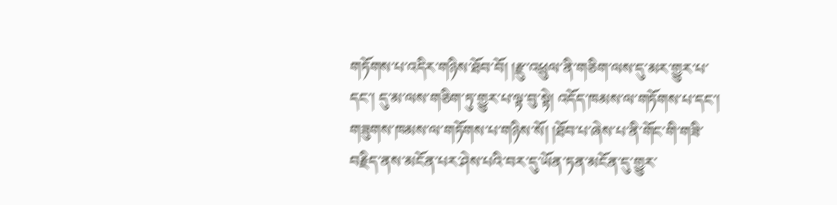གཏོགས་པ་འདིར་གཉིས་ཐོབ་བོ། །རྫུ་འཕྲུལ་ནི་གཅིག་ལས་དུ་མར་གྱུར་པ་དང་། དུ་མ་ལས་གཅིག་ཏུ་གྱུར་པ་ལྟ་བུ་སྟེ། འདོད་ཁམས་ལ་གཏོགས་པ་དང་། གཟུགས་ཁམས་ལ་གཏོགས་པ་གཉིས་སོ། །ཐོབ་པ་ཞེས་པ་ནི་གོང་གི་གཟི་བརྗིད་ནས་མངོན་པར་ཤེས་པའི་བར་དུ་ཡོན་ཏན་མངོན་དུ་གྱུར་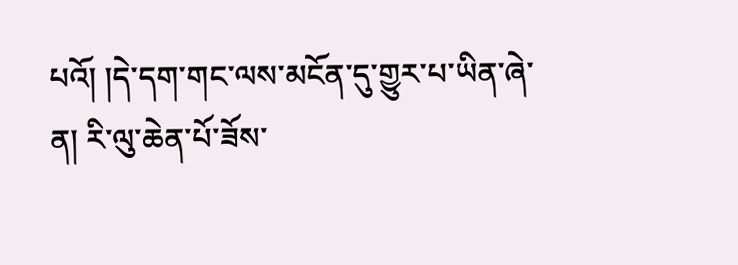པའོ། །དེ་དག་གང་ལས་མངོན་དུ་གྱུར་པ་ཡིན་ཞེ་ན། རི་ལུ་ཆེན་པོ་ཟོས་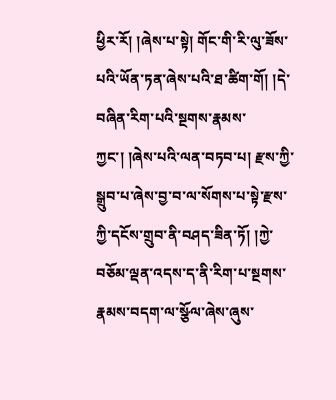ཕྱིར་རོ། །ཞེས་པ་སྟེ། གོང་གི་རི་ལུ་ཟོས་པའི་ཡོན་ཏན་ཞེས་པའི་ཐ་ཚིག་གོ། །དེ་བཞིན་རིག་པའི་སྔགས་རྣམས་ཀྱང་། །ཞེས་པའི་ལན་བཏབ་པ། རྫས་ཀྱི་སྒྲུབ་པ་ཞེས་བྱ་བ་ལ་སོགས་པ་སྟེ་རྫས་ཀྱི་དངོས་གྲུབ་ནི་བཤད་ཟིན་ཏོ། །ཀྱེ་བཅོམ་ལྡན་འདས་ད་ནི་རིག་པ་སྔགས་རྣམས་བདག་ལ་སྩོལ་ཞེས་ཞུས་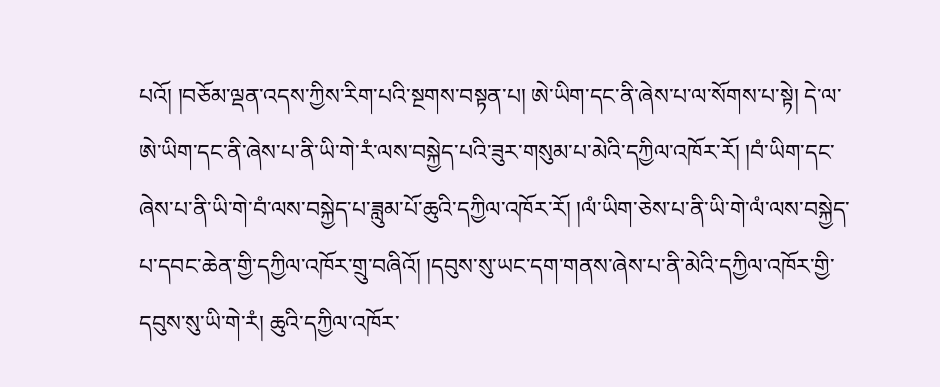པའོ། །བཅོམ་ལྡན་འདས་ཀྱིས་རིག་པའི་སྔགས་བསྟན་པ། ཨེ་ཡིག་དང་ནི་ཞེས་པ་ལ་སོགས་པ་སྟེ། དེ་ལ་ཨེ་ཡིག་དང་ནི་ཞེས་པ་ནི་ཡི་གེ་རཾ་ལས་བསྐྱེད་པའི་ཟུར་གསུམ་པ་མེའི་དཀྱིལ་འཁོར་རོ། །བཾ་ཡིག་དང་ཞེས་པ་ནི་ཡི་གེ་བཾ་ལས་བསྐྱེད་པ་ཟླུམ་པོ་ཆུའི་དཀྱིལ་འཁོར་རོ། །ལཾ་ཡིག་ཅེས་པ་ནི་ཡི་གེ་ལཾ་ལས་བསྐྱེད་པ་དབང་ཆེན་གྱི་དཀྱིལ་འཁོར་གྲུ་བཞིའོ། །དབུས་སུ་ཡང་དག་གནས་ཞེས་པ་ནི་མེའི་དཀྱིལ་འཁོར་གྱི་དབུས་སུ་ཡི་གེ་རཾ། ཆུའི་དཀྱིལ་འཁོར་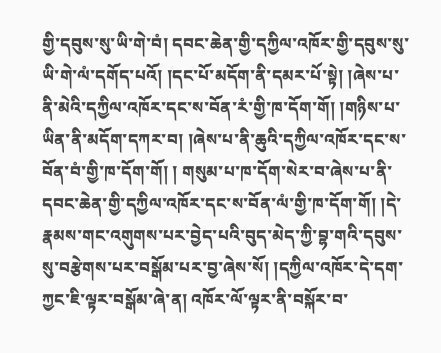གྱི་དབུས་སུ་ཡི་གེ་བཾ། དབང་ཆེན་གྱི་དཀྱིལ་འཁོར་གྱི་དབུས་སུ་ཡི་གེ་ལཾ་དགོད་པའོ། །དང་པོ་མདོག་ནི་དམར་པོ་སྟེ། །ཞེས་པ་ནི་མེའི་དཀྱིལ་འཁོར་དང་ས་བོན་རཾ་གྱི་ཁ་དོག་གོ། །གཉིས་པ་ཡིན་ནི་མདོག་དཀར་བ། །ཞེས་པ་ནི་ཆུའི་དཀྱིལ་འཁོར་དང་ས་བོན་བཾ་གྱི་ཁ་དོག་གོ། ། གསུམ་པ་ཁ་དོག་སེར་བ་ཞེས་པ་ནི་དབང་ཆེན་གྱི་དཀྱིལ་འཁོར་དང་ས་བོན་ལཾ་གྱི་ཁ་དོག་གོ། །དེ་རྣམས་གང་འགུགས་པར་བྱེད་པའི་བུད་མེད་ཀྱི་བྷ་གའི་དབུས་སུ་བརྩེགས་པར་བསྒོམ་པར་བྱ་ཞེས་སོ། །དཀྱིལ་འཁོར་དེ་དག་ཀྱང་ཇི་ལྟར་བསྒོམ་ཞེ་ན། འཁོར་ལོ་ལྟར་ནི་བསྐོར་བ་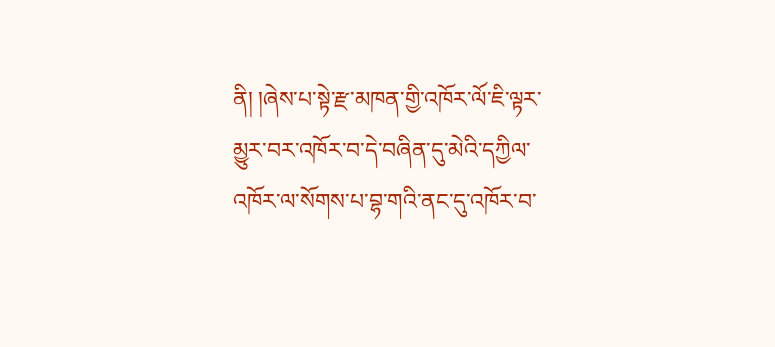ནི། །ཞེས་པ་སྟེ་རྫ་མཁན་གྱི་འཁོར་ལོ་ཇི་ལྟར་མྱུར་བར་འཁོར་བ་དེ་བཞིན་དུ་མེའི་དཀྱིལ་འཁོར་ལ་སོགས་པ་བྷ་གའི་ནང་དུ་འཁོར་བ་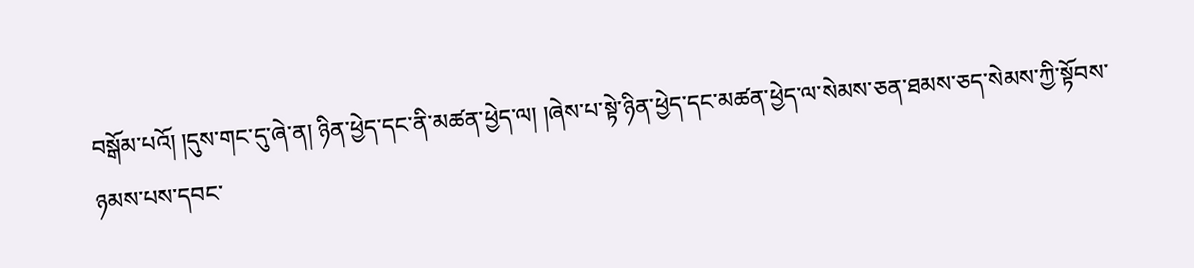བསྒོམ་པའོ། །དུས་གང་དུ་ཞེ་ན། ཉིན་ཕྱེད་དང་ནི་མཚན་ཕྱེད་ལ། །ཞེས་པ་སྟེ་ཉིན་ཕྱེད་དང་མཚན་ཕྱེད་ལ་སེམས་ཅན་ཐམས་ཅད་སེམས་ཀྱི་སྟོབས་ཉམས་པས་དབང་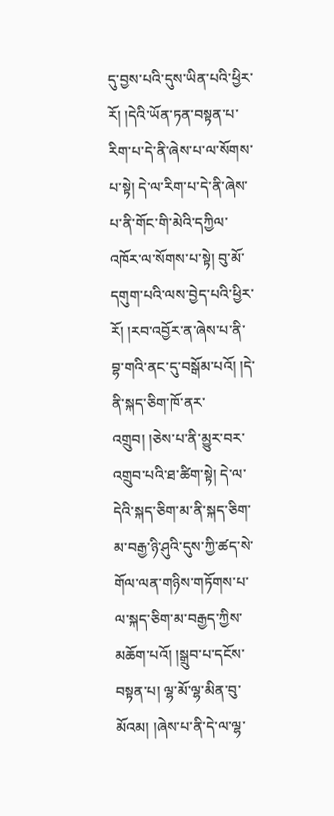དུ་བྱས་པའི་དུས་ཡིན་པའི་ཕྱིར་རོ། །དེའི་ཡོན་ཏན་བསྟན་པ་རིག་པ་དེ་ནི་ཞེས་པ་ལ་སོགས་པ་སྟེ། དེ་ལ་རིག་པ་དེ་ནི་ཞེས་པ་ནི་གོང་གི་མེའི་དཀྱིལ་འཁོར་ལ་སོགས་པ་སྟེ། བུ་མོ་དགུག་པའི་ལས་བྱེད་པའི་ཕྱིར་རོ། །རབ་འབྱོར་ན་ཞེས་པ་ནི་བྷ་གའི་ནང་དུ་བསྒོམ་པའོ། །དེ་ནི་སྐད་ཅིག་ཁོ་ནར་འགྲུབ། །ཅེས་པ་ནི་མྱུར་བར་འགྲུབ་པའི་ཐ་ཚིག་སྟེ། དེ་ལ་དེའི་སྐད་ཅིག་མ་ནི་སྐད་ཅིག་མ་བརྒྱ་ཉི་ཤུའི་དུས་ཀྱི་ཚད་སེ་གོལ་ལན་གཉིས་གཏོགས་པ་ལ་སྐད་ཅིག་མ་བརྒྱད་ཀྱིས་མཆོག་པའོ། །སྒྲུབ་པ་དངོས་བསྟན་པ། ལྷ་མོ་ལྷ་མིན་བུ་མོའམ། །ཞེས་པ་ནི་དེ་ལ་ལྷ་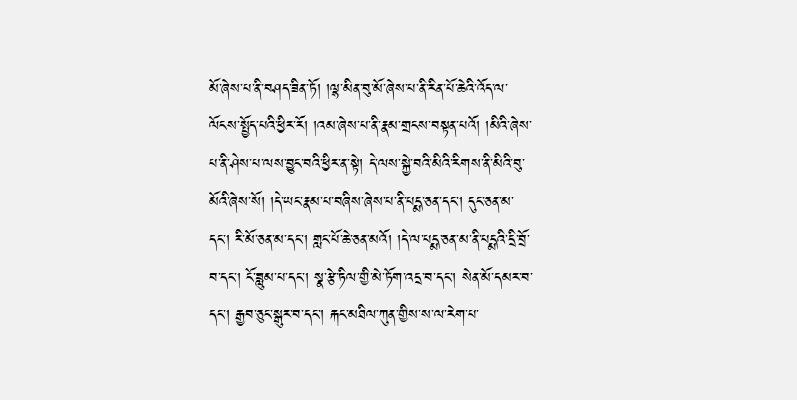མོ་ཞེས་པ་ནི་བཤད་ཟིན་ཏོ། །ལྷ་མིན་བུ་མོ་ཞེས་པ་ནི་རིན་པོ་ཆེའི་འོད་ལ་ལོངས་སྤྱོད་པའི་ཕྱིར་རོ། །འམ་ཞེས་པ་ནི་རྣམ་གྲངས་བསྟན་པའོ། །མིའི་ཞེས་པ་ནི་ཤེས་པ་ལས་བྱུང་བའི་ཕྱིར་ན་སྟེ། དེ་ལས་སྐྱེ་བའི་མིའི་རིགས་ནི་མིའི་བུ་མོའི་ཞེས་སོ། །དེ་ཡང་རྣམ་པ་བཞིས་ཞེས་པ་ནི་པདྨ་ཅན་དང་། དུང་ཅན་མ་དང་། རི་མོ་ཅན་མ་དང་། གླང་པོ་ཆེ་ཅན་མའོ། །དེ་ལ་པདྨ་ཅན་མ་ནི་པདྨའི་དྲི་བྲོ་བ་དང་། ངོ་ཟླུམ་པ་དང་། སྣ་རྩེ་ཏིལ་གྱི་མེ་ཏོག་འདྲ་བ་དང་། སེན་མོ་དམར་བ་དང་། རྒྱབ་ཅུང་སྒུར་བ་དང་། རྐང་མཐིལ་ཀུན་གྱིས་ས་ལ་རེག་པ་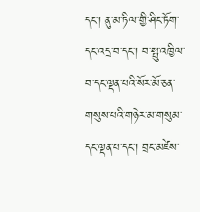དང་། ནུ་མ་ཏིལ་གྱི་ཤིང་ཏོག་དང་འདྲ་བ་དང་། བ་སྤུ་འཁྱིལ་བ་དང་ལྡན་པའི་སོར་མོ་ཅན་གསུས་པའི་གཉེར་མ་གསུམ་དང་ལྡན་པ་དང་། བྲང་མཛེས་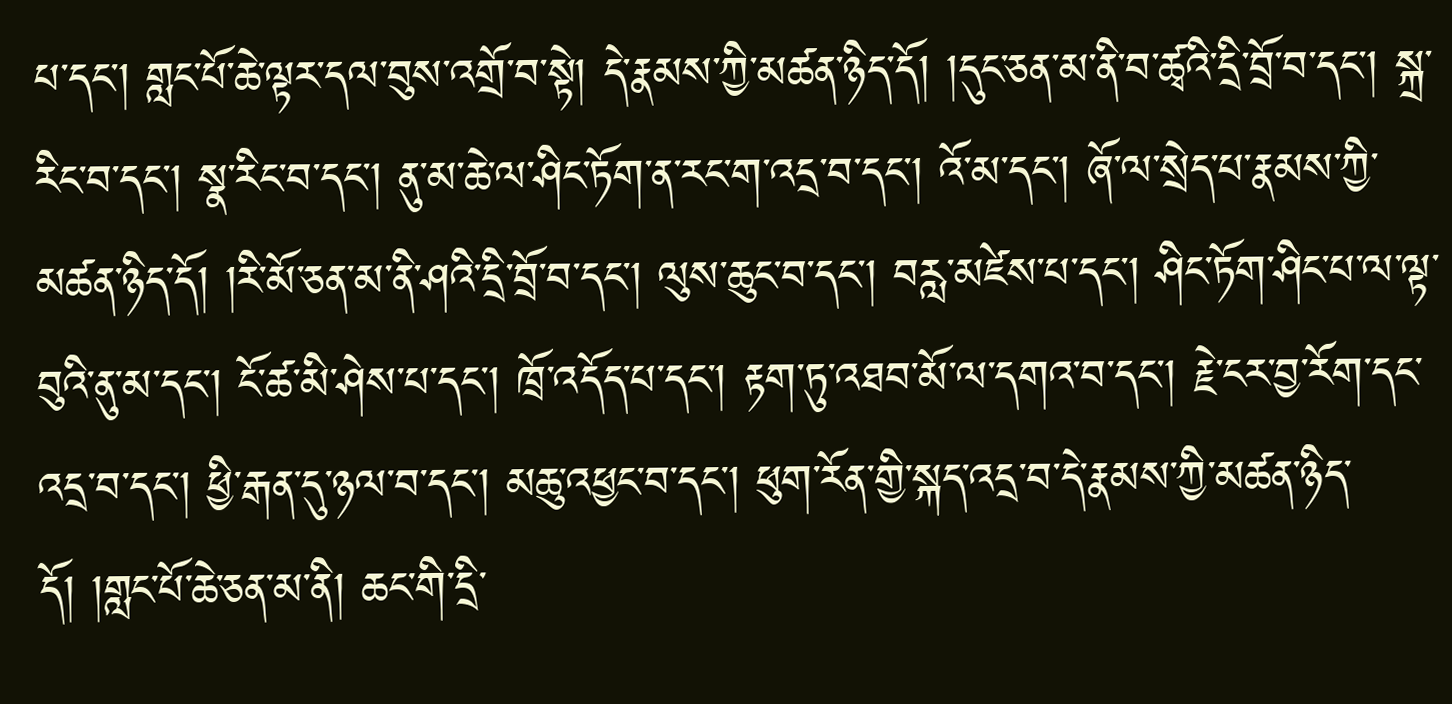པ་དང་། གླང་པོ་ཆེ་ལྟར་དལ་བུས་འགྲོ་བ་སྟེ། དེ་རྣམས་ཀྱི་མཚན་ཉིད་དོ། །དུང་ཅན་མ་ནི་བ་ཚྭའི་དྲི་བྲོ་བ་དང་། སྐྲ་རིང་བ་དང་། སྣ་རིང་བ་དང་། ནུ་མ་ཆེ་ལ་ཤིང་ཏོག་ན་རང་ག་འདྲ་བ་དང་། འོ་མ་དང་། ཞོ་ལ་སྲེད་པ་རྣམས་ཀྱི་མཚན་ཉིད་དོ། །རི་མོ་ཅན་མ་ནི་ཤའི་དྲི་བྲོ་བ་དང་། ལུས་ཆུང་བ་དང་། བརླ་མཛེས་པ་དང་། ཤིང་ཏོག་ཤིང་པ་ལ་ལྟ་བུའི་ནུ་མ་དང་། ངོ་ཚ་མི་ཤེས་པ་དང་། ཁྲོ་འདོད་པ་དང་། རྟག་ཏུ་འཐབ་མོ་ལ་དགའ་བ་དང་། རྗེ་ངར་བྱ་རོག་དང་འདྲ་བ་དང་། ཕྱི་རྒན་དུ་ཉལ་བ་དང་། མཆུ་འཕྱང་བ་དང་། ཕུག་རོན་གྱི་སྐད་འདྲ་བ་དེ་རྣམས་ཀྱི་མཚན་ཉིད་དོ། །གླང་པོ་ཆེ་ཅན་མ་ནི། ཆང་གི་དྲི་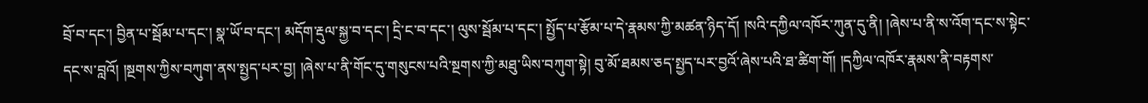བྲོ་བ་དང་། བྱིན་པ་སྦོམ་པ་དང་། སྣ་ཡོ་བ་དང་། མདོག་རྡུལ་སྐྱ་བ་དང་། དྲི་ང་བ་དང་། ལུས་སྦོམ་པ་དང་། སྤྱོད་པ་རྩོམ་པ་དེ་རྣམས་ཀྱི་མཚན་ཉིད་དོ། །སའི་དཀྱིལ་འཁོར་ཀུན་དུ་ནི། །ཞེས་པ་ནི་ས་འོག་དང་ས་སྟེང་དང་ས་བླའོ། །སྔགས་ཀྱིས་བཀུག་ནས་སྤྱད་པར་བྱ། །ཞེས་པ་ནི་གོང་དུ་གསུངས་པའི་སྔགས་ཀྱི་མཐུ་ཡིས་བཀུག་སྟེ། བུ་མོ་ཐམས་ཅད་སྤྱད་པར་བྱའོ་ཞེས་པའི་ཐ་ཚིག་གོ། །དཀྱིལ་འཁོར་རྣམས་ནི་བརྟགས་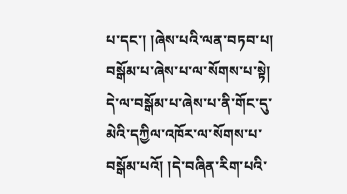པ་དང་། །ཞེས་པའི་ལན་བཏབ་པ། བསྒོམ་པ་ཞེས་པ་ལ་སོགས་པ་སྟེ། དེ་ལ་བསྒོམ་པ་ཞེས་པ་ནི་གོང་དུ་མེའི་དཀྱིལ་འཁོར་ལ་སོགས་པ་བསྒོམ་པའོ། །དེ་བཞིན་རིག་པའི་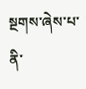སྔགས་ཞེས་པ་ནི་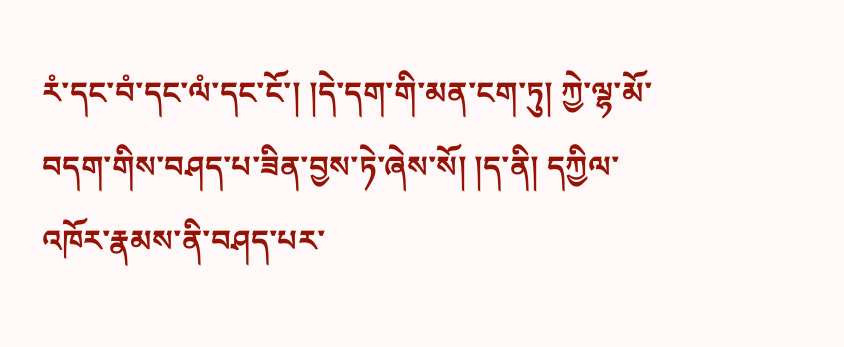རཾ་དང་བཾ་དང་ལཾ་དང་ངོ་། །དེ་དག་གི་མན་ངག་ཏུ། ཀྱེ་ལྷ་མོ་བདག་གིས་བཤད་པ་ཟིན་བྱས་ཏེ་ཞེས་སོ། །ད་ནི། དཀྱིལ་འཁོར་རྣམས་ནི་བཤད་པར་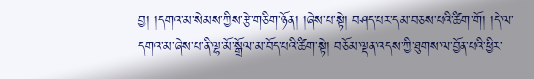བྱ། །དགའ་མ་སེམས་ཀྱིས་རྩེ་གཅིག་ཉོན། །ཞེས་པ་སྟེ། བཤད་པར་དམ་བཅས་པའི་ཚིག་གོ། །དེ་ལ་དགའ་མ་ཞེས་པ་ནི་ལྷ་མོ་སྒྲོལ་མ་བོད་པའི་ཚིག་སྟེ། བཅོམ་ལྡན་འདས་ཀྱི་ཐུགས་ལ་བྱོན་པའི་ཕྱིར་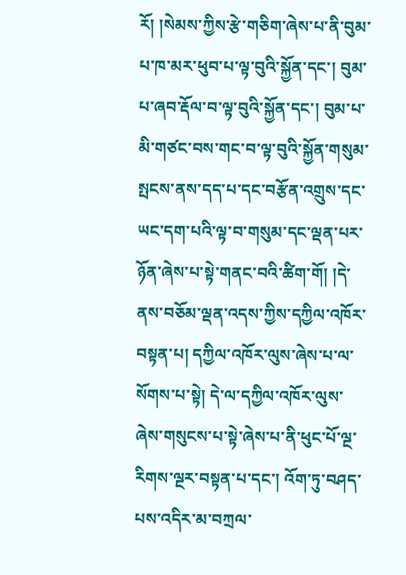རོ། །སེམས་ཀྱིས་རྩེ་གཅིག་ཞེས་པ་ནི་བུམ་པ་ཁ་མར་ཕུབ་པ་ལྟ་བུའི་སྐྱོན་དང་། བུམ་པ་ཞབ་རྡོལ་བ་ལྟ་བུའི་སྐྱོན་དང་། བུམ་པ་མི་གཙང་བས་གང་བ་ལྟ་བུའི་སྐྱོན་གསུམ་སྤངས་ནས་དད་པ་དང་བརྩོན་འགྲུས་དང་ཡང་དག་པའི་ལྟ་བ་གསུམ་དང་ལྡན་པར་ཉོན་ཞེས་པ་སྟེ་གནང་བའི་ཚིག་གོ། །དེ་ནས་བཅོམ་ལྡན་འདས་ཀྱིས་དཀྱིལ་འཁོར་བསྟན་པ། དཀྱིལ་འཁོར་ལུས་ཞེས་པ་ལ་སོགས་པ་སྟེ། དེ་ལ་དཀྱིལ་འཁོར་ལུས་ཞེས་གསུངས་པ་སྟེ་ཞེས་པ་ནི་ཕུང་པོ་ལྔ་རིགས་ལྔར་བསྟན་པ་དང་། འོག་ཏུ་བཤད་པས་འདིར་མ་བཀྲལ་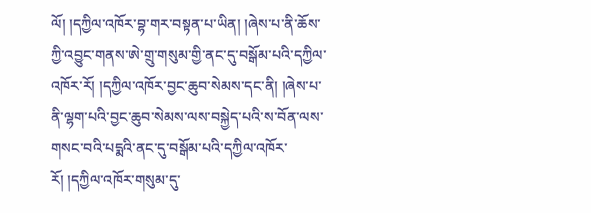ལོ། །དཀྱིལ་འཁོར་བྷ་གར་བསྟན་པ་ཡིན། །ཞེས་པ་ནི་ཆོས་ཀྱི་འབྱུང་གནས་ཨེ་གྲུ་གསུམ་གྱི་ནང་དུ་བསྒོམ་པའི་དཀྱིལ་འཁོར་རོ། །དཀྱིལ་འཁོར་བྱང་ཆུབ་སེམས་དང་ནི། །ཞེས་པ་ནི་ལྷག་པའི་བྱང་ཆུབ་སེམས་ལས་བསྐྱེད་པའི་ས་བོན་ལས་གསང་བའི་པདྨའི་ནང་དུ་བསྒོམ་པའི་དཀྱིལ་འཁོར་རོ། །དཀྱིལ་འཁོར་གསུམ་དུ་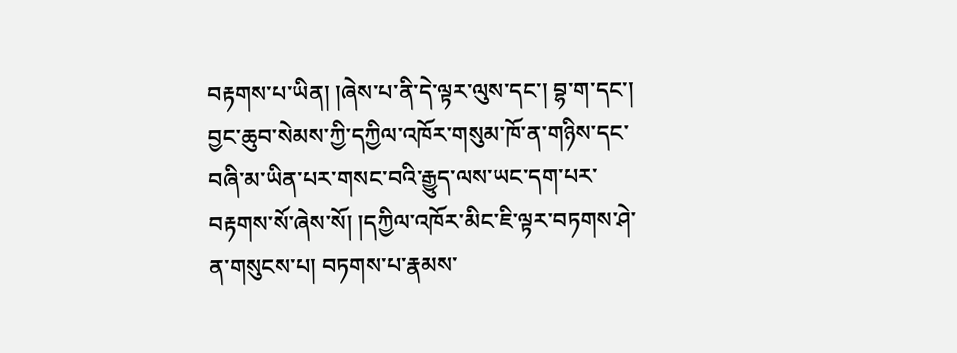བརྟགས་པ་ཡིན། །ཞེས་པ་ནི་དེ་ལྟར་ལུས་དང་། བྷ་ག་དང་། བྱང་ཆུབ་སེམས་ཀྱི་དཀྱིལ་འཁོར་གསུམ་ཁོ་ན་གཉིས་དང་བཞི་མ་ཡིན་པར་གསང་བའི་རྒྱུད་ལས་ཡང་དག་པར་བརྟགས་སོ་ཞེས་སོ། །དཀྱིལ་འཁོར་མིང་ཇི་ལྟར་བཏགས་ཤེ་ན་གསུངས་པ། བཏགས་པ་རྣམས་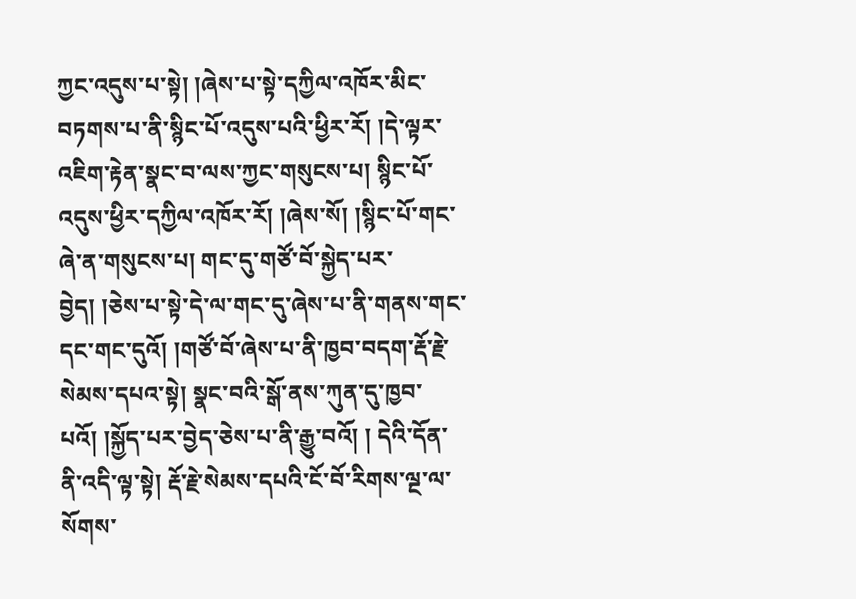ཀྱང་འདུས་པ་སྟེ། །ཞེས་པ་སྟེ་དཀྱིལ་འཁོར་མིང་བཏགས་པ་ནི་སྙིང་པོ་འདུས་པའི་ཕྱིར་རོ། །དེ་ལྟར་འཇིག་རྟེན་སྣང་བ་ལས་ཀྱང་གསུངས་པ། སྙིང་པོ་འདུས་ཕྱིར་དཀྱིལ་འཁོར་རོ། །ཞེས་སོ། །སྙིང་པོ་གང་ཞེ་ན་གསུངས་པ། གང་དུ་གཙོ་བོ་སྐྱེད་པར་བྱེད། །ཅེས་པ་སྟེ་དེ་ལ་གང་དུ་ཞེས་པ་ནི་གནས་གང་དང་གང་དུའོ། །གཙོ་བོ་ཞེས་པ་ནི་ཁྱབ་བདག་རྡོ་རྗེ་སེམས་དཔའ་སྟེ། སྣང་བའི་སྒོ་ནས་ཀུན་དུ་ཁྱབ་པའོ། །སྐྱོད་པར་བྱེད་ཅེས་པ་ནི་རྒྱུ་བའོ། ། དེའི་དོན་ནི་འདི་ལྟ་སྟེ། རྡོ་རྗེ་སེམས་དཔའི་ངོ་བོ་རིགས་ལྔ་ལ་སོགས་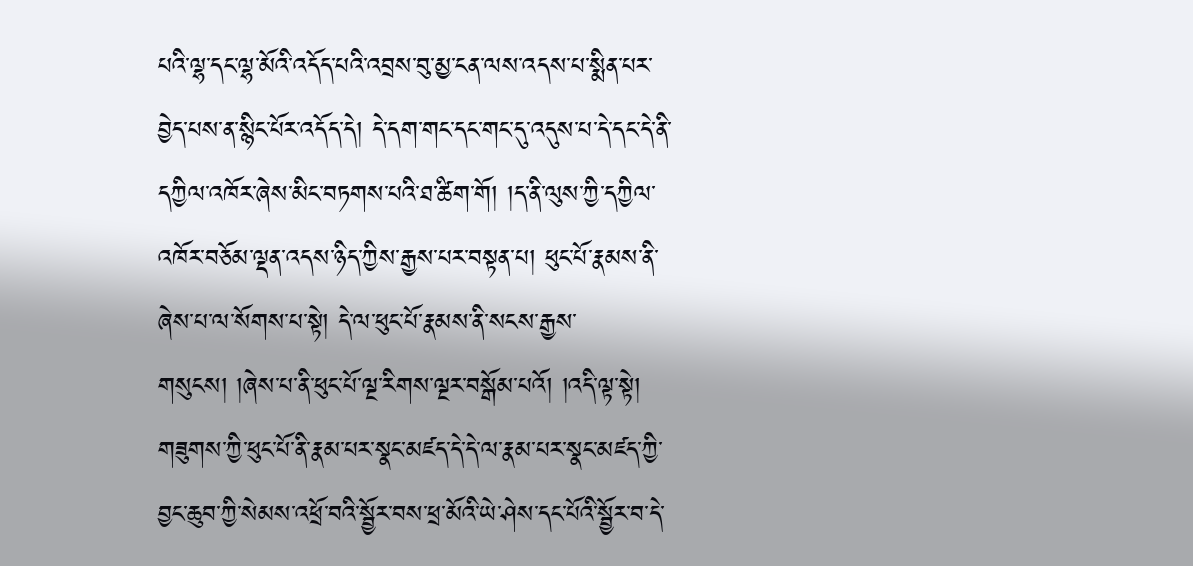པའི་ལྷ་དང་ལྷ་མོའི་འདོད་པའི་འབྲས་བུ་མྱ་ངན་ལས་འདས་པ་སྨིན་པར་བྱེད་པས་ན་སྙིང་པོར་འདོད་དེ། དེ་དག་གང་དང་གང་དུ་འདུས་པ་དེ་དང་དེ་ནི་དཀྱིལ་འཁོར་ཞེས་མིང་བཏགས་པའི་ཐ་ཚིག་གོ། །ད་ནི་ལུས་ཀྱི་དཀྱིལ་འཁོར་བཅོམ་ལྡན་འདས་ཉིད་ཀྱིས་རྒྱས་པར་བསྟན་པ། ཕུང་པོ་རྣམས་ནི་ཞེས་པ་ལ་སོགས་པ་སྟེ། དེ་ལ་ཕུང་པོ་རྣམས་ནི་སངས་རྒྱས་གསུངས། །ཞེས་པ་ནི་ཕུང་པོ་ལྔ་རིགས་ལྔར་བསྒོམ་པའོ། །འདི་ལྟ་སྟེ། གཟུགས་ཀྱི་ཕུང་པོ་ནི་རྣམ་པར་སྣང་མཛད་དེ་དེ་ལ་རྣམ་པར་སྣང་མཛད་ཀྱི་བྱང་ཆུབ་ཀྱི་སེམས་འཕྲོ་བའི་སྦྱོར་བས་ཕྲ་མོའི་ཡེ་ཤེས་དང་པོའི་སྦྱོར་བ་དེ་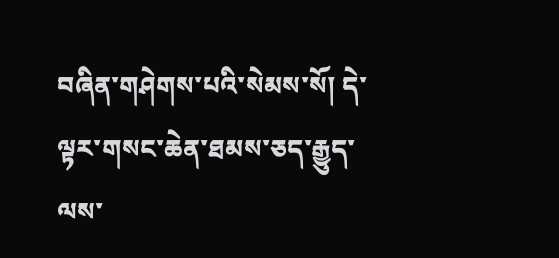བཞིན་གཤེགས་པའི་སེམས་སོ། དེ་ལྟར་གསང་ཆེན་ཐམས་ཅད་རྒྱུད་ལས་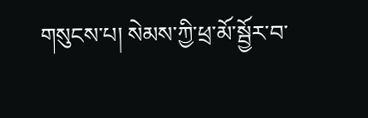གསུངས་པ། སེམས་ཀྱི་ཕྲ་མོ་སྦྱོར་བ་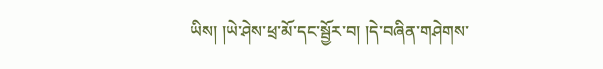ཡིས། །ཡེ་ཤེས་ཕྲ་མོ་དང་སྦྱོར་བ། །དེ་བཞིན་གཤེགས་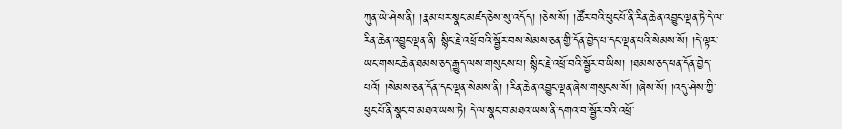ཀུན་ཡེ་ཤེས་ནི། །རྣམ་པར་སྣང་མཛད་ཅེས་སུ་འདོད། །ཅེས་སོ། །ཚོར་བའི་ཕུང་པོ་ནི་རིན་ཆེན་འབྱུང་ལྡན་ཏེ་དེ་ལ་རིན་ཆེན་འབྱུང་ལྡན་ནི། སྙིང་རྗེ་འཕྲོ་བའི་སྦྱོར་བས་སེམས་ཅན་གྱི་དོན་བྱེད་པ་དང་ལྡན་པའི་སེམས་སོ། །དེ་ལྟར་ཡང་གསང་ཆེན་ཐམས་ཅད་རྒྱུད་ལས་གསུངས་པ། སྙིང་རྗེ་འཕྲོ་བའི་སྦྱོར་བ་ཡིས། །ཐམས་ཅད་ཕན་དོན་བྱེད་པའོ། །སེམས་ཅན་དོན་དང་ལྡན་སེམས་ནི། །རིན་ཆེན་འབྱུང་ལྡན་ཞེས་གསུངས་སོ། །ཞེས་སོ། །འདུ་ཤེས་ཀྱི་ཕུང་པོ་ནི་སྣང་བ་མཐའ་ཡས་ཏེ། དེ་ལ་སྣང་བ་མཐའ་ཡས་ནི་དགའ་བ་སྦྱོར་བའི་འཕྲོ་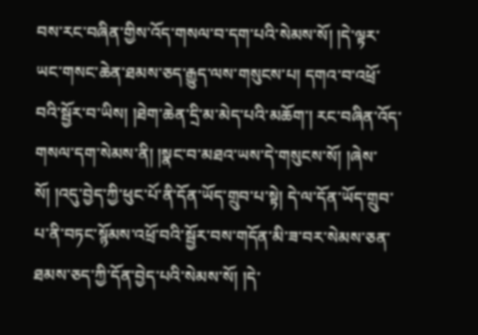བས་རང་བཞིན་གྱིས་འོད་གསལ་བ་དག་པའི་སེམས་སོ། །དེ་ལྟར་ཡང་གསང་ཆེན་ཐམས་ཅད་རྒྱུད་ལས་གསུངས་པ། དགའ་བ་འཕྲོ་བའི་སྦྱོར་བ་ཡིས། །ཐེག་ཆེན་དྲི་མ་མེད་པའི་མཆོག་། རང་བཞིན་འོད་གསལ་དག་སེམས་ནི། །སྣང་བ་མཐའ་ཡས་དེ་གསུངས་སོ། །ཞེས་སོ། །འདུ་བྱེད་ཀྱི་ཕུང་པོ་ནི་དོན་ཡོད་གྲུབ་པ་སྟེ། དེ་ལ་དོན་ཡོད་གྲུབ་པ་ནི་བཏང་སྙོམས་འཕྲོ་བའི་སྦྱོར་བས་གདོན་མི་ཟ་བར་སེམས་ཅན་ཐམས་ཅད་ཀྱི་དོན་བྱེད་པའི་སེམས་སོ། །དེ་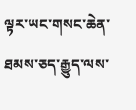ལྟར་ཡང་གསང་ཆེན་ཐམས་ཅད་རྒྱུད་ལས་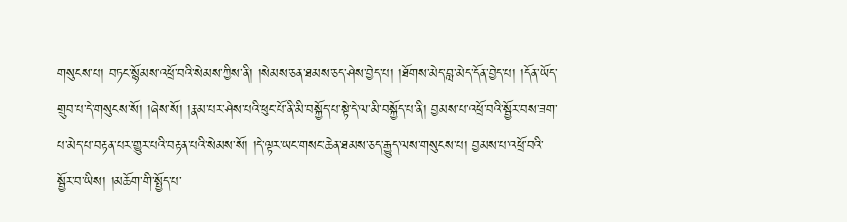གསུངས་པ། བཏང་སྙོམས་འཕྲོ་བའི་སེམས་ཀྱིས་ནི། །སེམས་ཅན་ཐམས་ཅད་ཤེས་བྱེད་པ། །ཐོགས་མེད་བླ་མེད་དོན་བྱེད་པ། །དོན་ཡོད་གྲུབ་པ་དེ་གསུངས་སོ། །ཞེས་སོ། །རྣམ་པར་ཤེས་པའི་ཕུང་པོ་ནི་མི་བསྐྱོད་པ་སྟེ་དེ་ལ་མི་བསྐྱོད་པ་ནི། བྱམས་པ་འཕྲོ་བའི་སྦྱོར་བས་ཟག་པ་མེད་པ་བརྟན་པར་གྱུར་པའི་བརྟན་པའི་སེམས་སོ། །དེ་ལྟར་ཡང་གསང་ཆེན་ཐམས་ཅད་རྒྱུད་ལས་གསུངས་པ། བྱམས་པ་འཕྲོ་བའི་སྦྱོར་བ་ཡིས། །མཆོག་གི་སྤྱོད་པ་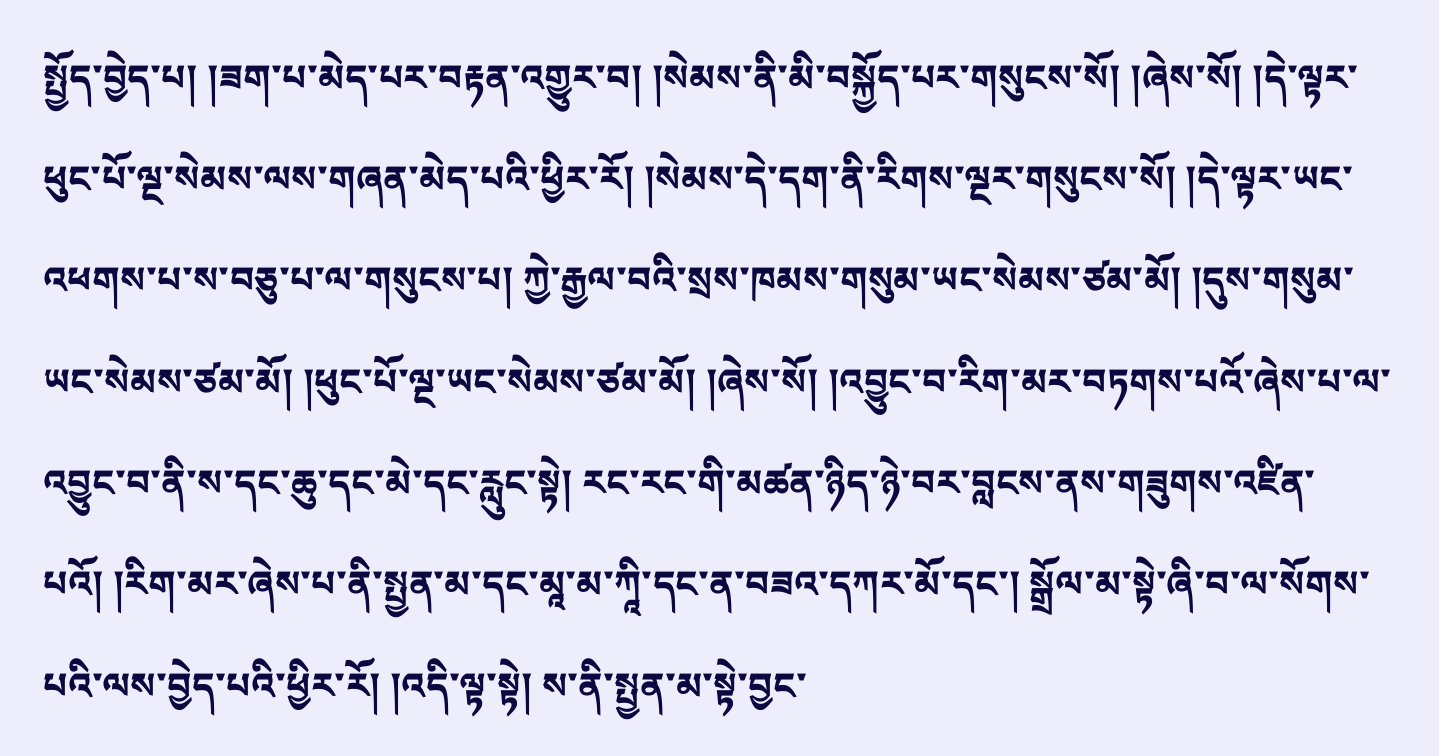སྤྱོད་བྱེད་པ། །ཟག་པ་མེད་པར་བརྟན་འགྱུར་བ། །སེམས་ནི་མི་བསྐྱོད་པར་གསུངས་སོ། །ཞེས་སོ། །དེ་ལྟར་ཕུང་པོ་ལྔ་སེམས་ལས་གཞན་མེད་པའི་ཕྱིར་རོ། །སེམས་དེ་དག་ནི་རིགས་ལྔར་གསུངས་སོ། །དེ་ལྟར་ཡང་འཕགས་པ་ས་བཅུ་པ་ལ་གསུངས་པ། ཀྱེ་རྒྱལ་བའི་སྲས་ཁམས་གསུམ་ཡང་སེམས་ཙམ་མོ། །དུས་གསུམ་ཡང་སེམས་ཙམ་མོ། །ཕུང་པོ་ལྔ་ཡང་སེམས་ཙམ་མོ། །ཞེས་སོ། །འབྱུང་བ་རིག་མར་བཏགས་པའོ་ཞེས་པ་ལ་འབྱུང་བ་ནི་ས་དང་ཆུ་དང་མེ་དང་རླུང་སྟེ། རང་རང་གི་མཚན་ཉིད་ཉེ་བར་བླངས་ནས་གཟུགས་འཛིན་པའོ། །རིག་མར་ཞེས་པ་ནི་སྤྱན་མ་དང་མཱ་མ་ཀཱི་དང་ན་བཟའ་དཀར་མོ་དང་། སྒྲོལ་མ་སྟེ་ཞི་བ་ལ་སོགས་པའི་ལས་བྱེད་པའི་ཕྱིར་རོ། །འདི་ལྟ་སྟེ། ས་ནི་སྤྱན་མ་སྟེ་བྱང་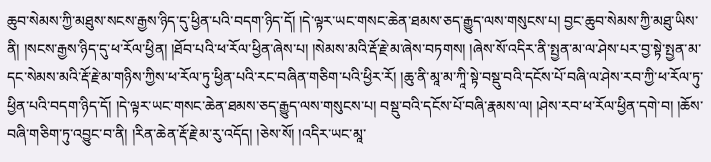ཆུབ་སེམས་ཀྱི་མཐུས་སངས་རྒྱས་ཉིད་དུ་ཕྱིན་པའི་བདག་ཉིད་དོ། །དེ་ལྟར་ཡང་གསང་ཆེན་ཐམས་ཅད་རྒྱུད་ལས་གསུངས་པ། བྱང་ཆུབ་སེམས་ཀྱི་མཐུ་ཡིས་ནི། །སངས་རྒྱས་ཉིད་དུ་ཕ་རོལ་ཕྱིན། །ཐོབ་པའི་ཕ་རོལ་ཕྱིན་ཞེས་པ། །སེམས་མའི་རྡོ་རྗེ་མ་ཞེས་བཏགས། །ཞེས་སོ་འདིར་ནི་སྤྱན་མ་ལ་ཤེས་པར་བྱ་སྟེ་སྤྱན་མ་དང་སེམས་མའི་རྡོ་རྗེ་མ་གཉིས་ཀྱིས་ཕ་རོལ་ཏུ་ཕྱིན་པའི་རང་བཞིན་གཅིག་པའི་ཕྱིར་རོ། །ཆུ་ནི་མཱ་མ་ཀཱི་སྟེ་བསྡུ་བའི་དངོས་པོ་བཞི་ལ་ཤེས་རབ་ཀྱི་ཕ་རོལ་ཏུ་ཕྱིན་པའི་བདག་ཉིད་དོ། །དེ་ལྟར་ཡང་གསང་ཆེན་ཐམས་ཅད་རྒྱུད་ལས་གསུངས་པ། བསྡུ་བའི་དངོས་པོ་བཞི་རྣམས་ལ། །ཤེས་རབ་ཕ་རོལ་ཕྱིན་དགེ་བ། །ཆོས་བཞི་གཅིག་ཏུ་འབྱུང་བ་ནི། །རིན་ཆེན་རྡོ་རྗེ་མ་རུ་འདོད། །ཅེས་སོ། །འདིར་ཡང་མཱ་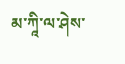མ་ཀཱི་ལ་ཤེས་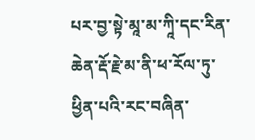པར་བྱ་སྟེ་མཱ་མ་ཀཱི་དང་རིན་ཆེན་རྡོ་རྗེ་མ་ནི་ཕ་རོལ་ཏུ་ཕྱིན་པའི་རང་བཞིན་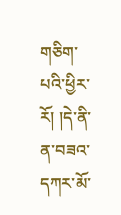གཅིག་པའི་ཕྱིར་རོ། །དེ་ནི་ན་བཟའ་དཀར་མོ་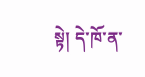སྟེ། དེ་ཁོ་ན་